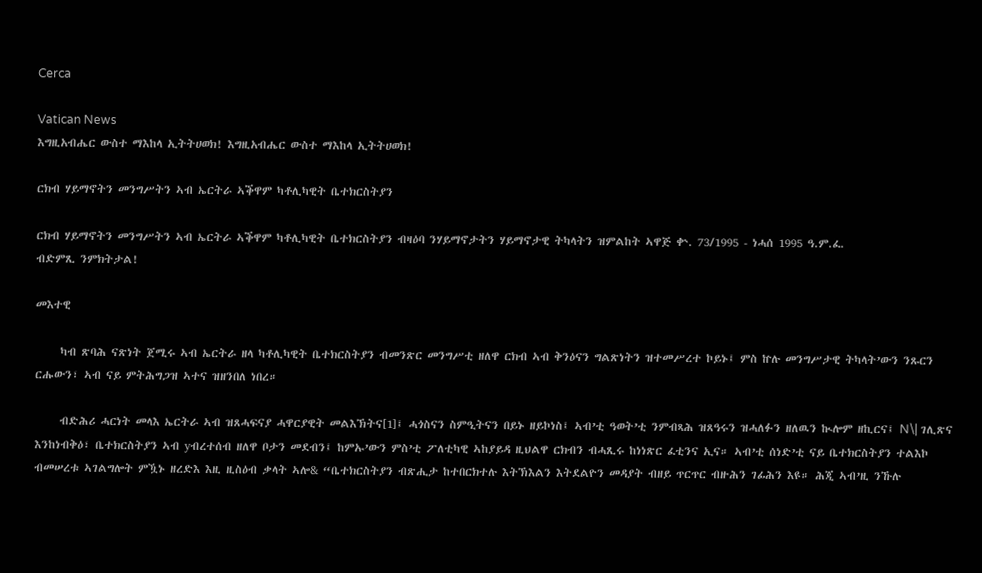Cerca

Vatican News
እግዚአብሔር ውስተ ማእከላ ኢትትሀወክ! እግዚአብሔር ውስተ ማእከላ ኢትትሀወክ!

ርክብ ሃይማኖትን መንግሥትን ኣብ ኤርትራ ኣቕዋም ካቶሊካዊት ቤተክርስትያን

ርክብ ሃይማኖትን መንግሥትን ኣብ ኤርትራ ኣቕዋም ካቶሊካዊት ቤተክርስትያን ብዛዕባ ንሃይማኖታትን ሃይማኖታዊ ትካላትን ዝምልከት ኣዋጅ ቍ. 73/1995 - ነሓሰ 1995 ዓ.ም.ፈ.
ብድምጺ ንምክትታል!

መእተዊ

     ካብ ጽባሕ ናጽነት ጀሚሩ ኣብ ኤርትራ ዘላ ካቶሊካዊት ቤተክርስትያን ብመንጽር መንግሥቲ ዘለዋ ርክብ ኣብ ቅንዕናን ግልጽነትን ዝተመሥረተ ኮይኑ፤ ምስ ኵሉ መንግሥታዊ ትካላት’ውን ንጹርን ርሑውን፣ ኣብ ናይ ምትሕግጋዝ ኣተና ዝዘንበለ ነበረ።

     ብድሕሪ ሓርነት መላእ ኤርትራ ኣብ ዝጸሓፍናያ ሓዋርያዊት መልእኽትና[1]፤ ሓጎስናን ስምዒትናን በይኑ ዘይኮነስ፤ ኣብ’ቲ ዓወት’ቲ ንምብጻሕ ዝጸዓሩን ዝሓለፉን ዘለዉን ኲሎም ዘኪርና፤ N\| ገሊጽና እንከነብቅዕ፣ ቤተክርስትያን ኣብ yብረተሰብ ዘለዋ ቦታን መደብን፤ ከምኡ’ውን ምስ’ቲ ፖለቲካዊ ኣከያይዳ ዚህልዋ ርክብን ብሓጺሩ ከነነጽር ፈቲንና ኢና። ኣብ’ቲ ሰነድ’ቲ ናይ ቤተክርስትያን ተልእኮ ብመሠረቱ ኣገልግሎት ምዃኑ ዘረድእ እዚ ዚስዕብ ቃላት ኣሎ& “ቤተክርስትያን ብጽሒታ ከተበርክተሉ እትኽእልን እትደልዮን መዳያት ብዘይ ጥርጥር ብዙሕን ገፊሕን እዩ። ሕጂ ኣብ’ዚ ንኹሉ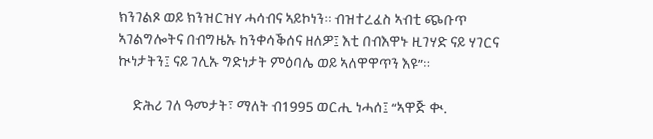ክንገልጾ ወይ ክንዝርዝY ሓሳብና ኣይኮነን። ብዝተረፈስ ኣብቲ ጭቡጥ ኣገልግሎትና በብግዜኡ ከንቀሳቕሰና ዘለዎ፤ እቲ በብእዋኑ ዚገሃድ ናይ ሃገርና ኲነታትን፤ ናይ ገሊኡ ግድነታት ምዕባሌ ወይ ኣለዋዋጥን እዩ”።

     ድሕሪ ገለ ዓመታት፣ ማለት ብ1995 ወርሒ ነሓሰ፤ “ኣዋጅ ቊ.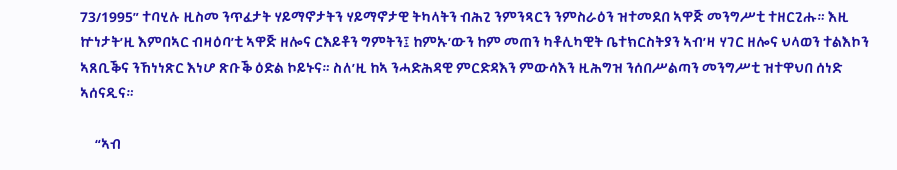73/1995” ተባሂሉ ዚስመ ንጥፈታት ሃይማኖታትን ሃይማኖታዊ ትካላትን ብሕጊ ንምንጻርን ንምስራዕን ዝተመደበ ኣዋጅ መንግሥቲ ተዘርጊሑ። እዚ ኵነታት’ዚ እምበኣር ብዛዕባ’ቲ ኣዋጅ ዘሎና ርእይቶን ግምትን፤ ከምኡ’ውን ከም መጠን ካቶሊካዊት ቤተክርስትያን ኣብ’ዛ ሃገር ዘሎና ህላወን ተልእኮን ኣጸቢቕና ንኸነነጽር እነሆ ጽቡቕ ዕድል ኮይኑና። ስለ’ዚ ከኣ ንሓድሕዳዊ ምርድዳእን ምውሳእን ዚሕግዝ ንሰበሥልጣን መንግሥቲ ዝተዋህበ ሰነድ ኣሰናዲና።

     “ኣብ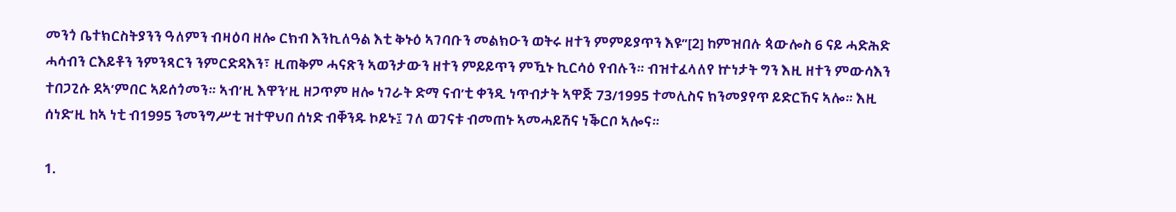መንጎ ቤተክርስትያንን ዓለምን ብዛዕባ ዘሎ ርክብ እንኪለዓል እቲ ቅኑዕ ኣገባቡን መልክዑን ወትሩ ዘተን ምምይያጥን እዩ”[2] ከምዝበሉ ጳውሎስ 6 ናይ ሓድሕድ ሓሳብን ርእይቶን ንምንጻርን ንምርድዳእን፣ ዚጠቅም ሓናጽን ኣወንታውን ዘተን ምይይጥን ምዃኑ ኪርሳዕ የብሉን። ብዝተፈላለየ ኵነታት ግን እዚ ዘተን ምውሳእን ተበጋጊሱ ደኣ’ምበር ኣይሰጎመን። ኣብ’ዚ እዋን’ዚ ዘጋጥም ዘሎ ነገራት ድማ ናብ’ቲ ቀንዲ ነጥብታት ኣዋጅ 73/1995 ተመሊስና ክንመያየጥ ይድርኸና ኣሎ። እዚ ሰነድ’ዚ ከኣ ነቲ ብ1995 ንመንግሥቲ ዝተዋህበ ሰነድ ብቐንዱ ኮይኑ፤ ገለ ወገናቱ ብመጠኑ ኣመሓይሽና ነቕርቦ ኣሎና።

1.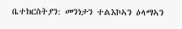ቤተክርስትያን: መንነታን ተልእኮኣን ዕላማኣን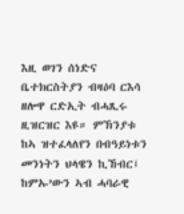እዚ ወገን ሰነድና ቤተክርስትያን ብዛዕባ ርእሳ ዘሎዋ ርድኢት ብሓጺሩ ዚዝርዝር እዩ። ምኽንያቱ ከኣ ዝተፈላለየን በብዓይነቱን መንነትን ህላዌን ኪኸብር፤ ከምኡ’ውን ኣብ ሓባራዊ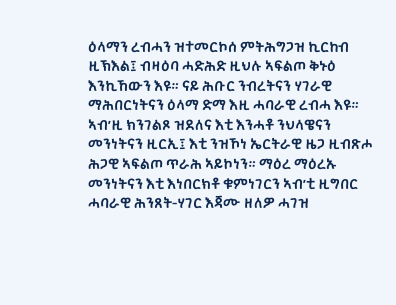ዕላማን ረብሓን ዝተመርኮሰ ምትሕግጋዝ ኪርከብ ዚኽእል፤ ብዛዕባ ሓድሕድ ዚህሉ ኣፍልጦ ቅኑዕ እንኪኸውን እዩ። ናይ ሕቡር ንብረትናን ሃገራዊ ማሕበርነትናን ዕላማ ድማ እዚ ሓባራዊ ረብሓ እዩ። ኣብ’ዚ ክንገልጾ ዝደለና እቲ እንሓቶ ንህላዌናን መንነትናን ዚርኢ፤ እቲ ንዝኾነ ኤርትራዊ ዜጋ ዚብጽሖ ሕጋዊ ኣፍልጦ ጥራሕ ኣይኮነን። ማዕረ ማዕረኡ መንነትናን እቲ እነበርክቶ ቁምነገርን ኣብ’ቲ ዚግበር ሓባራዊ ሕንጸት-ሃገር እጃሙ ዘለዎ ሓገዝ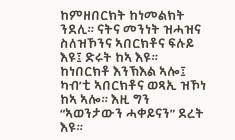ከምዘበርክት ከነመልክት ንደሊ። ናትና መንነት ዝሓዝና ስለዝኾንና ኣበርክቶና ፍሉይ እዩ፤ ድሩት ከኣ እዩ። ከነበርክቶ እንኽእል ኣሎ፤ ካብ’ቲ ኣበርክቶና ወጻኢ ዝኾነ ከኣ ኣሎ። እዚ ግን “ኣወንታውን ሓቀይናን” ደረት እዩ።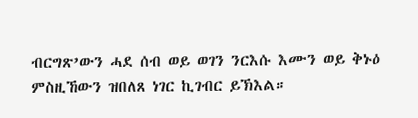ብርግጽ’ውን ሓደ ሰብ ወይ ወገን ንርእሱ እሙን ወይ ቅኑዕ ምስዚኸውን ዝበለጸ ነገር ኪገብር ይኽእል።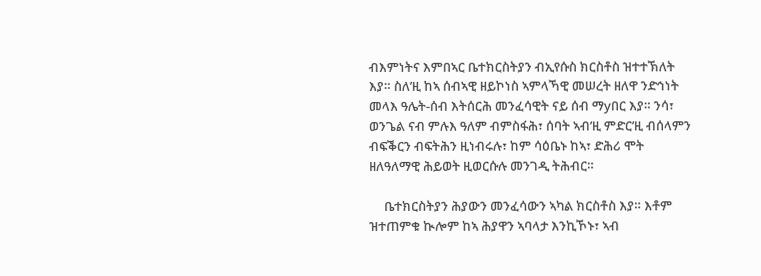ብእምነትና እምበኣር ቤተክርስትያን ብኢየሱስ ክርስቶስ ዝተተኽለት እያ። ስለ’ዚ ከኣ ሰብኣዊ ዘይኮነስ ኣምላኻዊ መሠረት ዘለዋ ንድኅነት መላእ ዓሌት-ሰብ እትሰርሕ መንፈሳዊት ናይ ሰብ ማyበር እያ። ንሳ፣ ወንጌል ናብ ምሉእ ዓለም ብምስፋሕ፣ ሰባት ኣብ’ዚ ምድር’ዚ ብሰላምን ብፍቕርን ብፍትሕን ዚነብሩሉ፣ ከም ሳዕቤኑ ከኣ፣ ድሕሪ ሞት ዘለዓለማዊ ሕይወት ዚወርሱሉ መንገዲ ትሕብር።

     ቤተክርስትያን ሕያውን መንፈሳውን ኣካል ክርስቶስ እያ። እቶም ዝተጠምቁ ኲሎም ከኣ ሕያዋን ኣባላታ እንኪኾኑ፣ ኣብ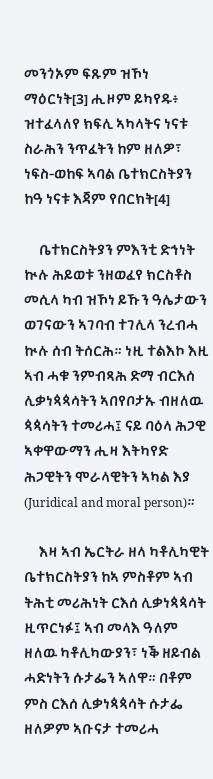መንጎኦም ፍጹም ዝኾነ ማዕርነት[3] ሒዞም ይካየዱ፥ ዝተፈላለየ ክፍሊ ኣካላትና ነናቱ ስራሕን ንጥፈትን ከም ዘለዎ፣ ነፍስ-ወከፍ ኣባል ቤተክርስትያን ከዓ ነናቱ እጃም የበርክት[4]

     ቤተክርስትያን ምእንቲ ድኅነት ኲሉ ሕይወቱ ንዘወፈየ ክርስቶስ መሲላ ካብ ዝኾነ ይኹን ዓሌታውን ወገናውን ኣገባብ ተገሊላ ንረብሓ ኲሉ ሰብ ትሰርሕ። ነዚ ተልእኮ እዚ ኣብ ሓቁ ንምብጻሕ ድማ ብርእሰ ሊቃነጳጳሳትን ኣበየቦታኡ ብዘለዉ ጳጳሳትን ተመሪሓ፤ ናይ ባዕላ ሕጋዊ ኣቀዋውማን ሒዛ እትካየድ ሕጋዊትን ሞራላዊትን ኣካል እያ (Juridical and moral person)።

     እዛ ኣብ ኤርትራ ዘላ ካቶሊካዊት ቤተክርስትያን ከኣ ምስቶም ኣብ ትሕቲ መሪሕነት ርእሰ ሊቃነጳጳሳት ዚጥርነፉ፤ ኣብ መላእ ዓለም ዘለዉ ካቶሊካውያን፣ ነቕ ዘይብል ሓድነትን ሱታፌን ኣለዋ። በቶም ምስ ርእሰ ሊቃነጳጳሳት ሱታፌ ዘለዎም ኣቡናታ ተመሪሓ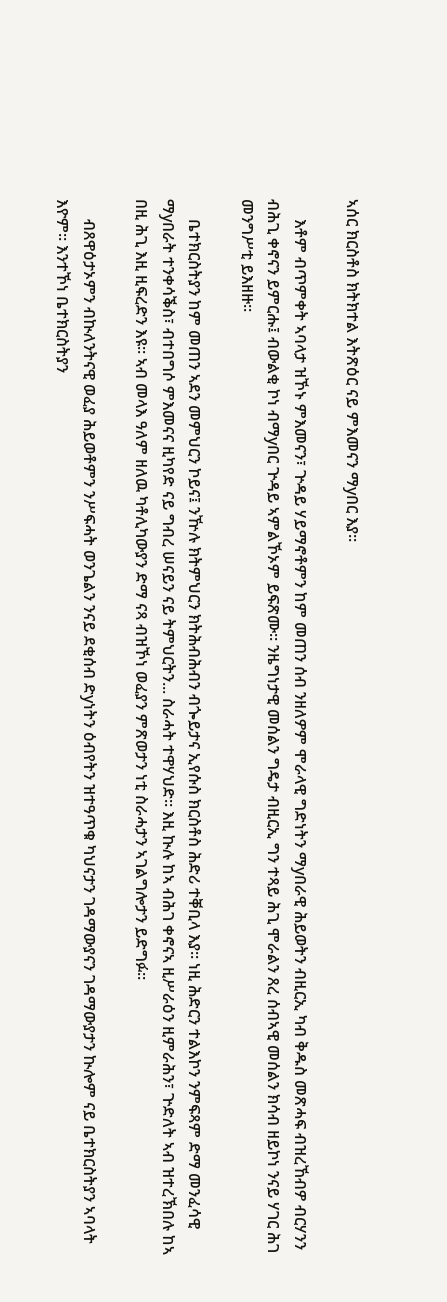ኣሰር ክርስቶስ ክትክተል እትጽዕር ናይ ምእመናን ማyበር እያ።

     እቶም ብጥምቀት ኣባላታ ዝኾኑ ምእመናን፣ ጕዳይ ሃይማኖቶምን ከም መጠን ሰብ ንዘለዎም ሞራላዊ ግድነትን ማyበራዊ ሕይወትን ብዚርኢ ካብ ቅዱስ መጽሓፍ ብዝረኸብዎ ብርሃንን ብሕጊ ቀኖናን ይምርሑ፤ ብውልቂ ኮነ ብማyበር ጕዳይ ኣምልኾኦም ይፍጽሙ። ንዜግነታዊ መሰልን ግዴታ ብዚርኢ ግን ተጻይ ሕጊ ሞራልን ጸረ ሰብኣዊ መሰልን ክሳብ ዘይኮነ ንናይ ሃገር ሕገ መንግሥቲ ይእዘዙ።

     ቤተክርስትያን ከም መጠን ኣደን መምህርን ኮይና፤ ንዅሉ ክትምህርን ክትሕብሕብን ብጐይታና ኢየሱስ ክርስቶስ ሕድሪ ተቐቢላ እያ። ነዚ ሕድርን ተልእኮን ንምፍጻም ድማ መንፈሳዊ ማyበራት ተንቀሳቕስ፣ ብተበግሶ ምእመናና ዚካየድ ናይ ግብረ ሠናይን ናይ ትምህርትን... ስራሓት ተዋሃህድ። እዚ ኲሉ ከኣ ብሕገ ቀኖናኣ ዚሥራዕን ዚምራሕን፣ ጕድለት ኣብ ዝተረኽበሉ ከኣ በዚ ሕጊ እዚ ዚፍረድን እዩ። ኣብ መላእ ዓለም ዘለዉ ካቶሊካውያን ድማ ናጻ ብዝኾነ ወፈያን ምጽወታን ነቲ ስራሓታን ኣገልግሎታን ይድግፉ።

     ብጸዋዕታኦምን ብኲለንትናዊ ወፈያ ሕይወቶምን ንሥፍሓት ወንጌልን ንናይ ደቂሰብ ድyነትን ዕብየትን ዝተዓጥቁ ካህናታን ገዳማውያናን ገዳማውያታን ኲሎም ናይ ቤተክርስትያን ኣባላት እዮም። እንተኾነ ቤተክርስትያን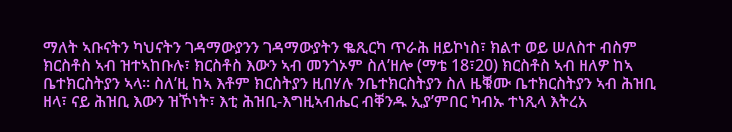ማለት ኣቡናትን ካህናትን ገዳማውያንን ገዳማውያትን ቈጺርካ ጥራሕ ዘይኮነስ፣ ክልተ ወይ ሠለስተ ብስም ክርስቶስ ኣብ ዝተኣከቡሉ፣ ክርስቶስ እውን ኣብ መንጎኦም ስለ’ዘሎ (ማቴ 18፣20) ክርስቶስ ኣብ ዘለዎ ከኣ ቤተክርስትያን ኣላ። ስለ’ዚ ከኣ እቶም ክርስትያን ዚበሃሉ ንቤተክርስትያን ስለ ዜቑሙ ቤተክርስትያን ኣብ ሕዝቢ ዘላ፣ ናይ ሕዝቢ እውን ዝኾነት፣ እቲ ሕዝቢ-እግዚኣብሔር ብቐንዱ ኢያ’ምበር ካብኡ ተነጺላ እትረአ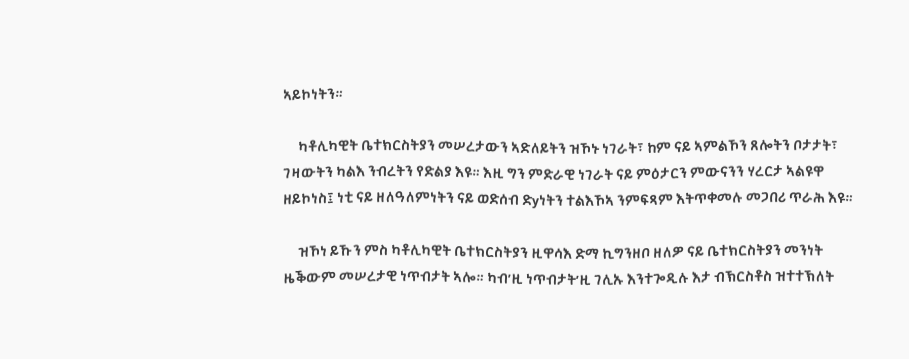ኣይኮነትን።

     ካቶሊካዊት ቤተክርስትያን መሠረታውን ኣድለይትን ዝኾኑ ነገራት፣ ከም ናይ ኣምልኾን ጸሎትን ቦታታት፣ ገዛውትን ካልእ ንብረትን የድልያ እዩ። እዚ ግን ምድራዊ ነገራት ናይ ምዕታርን ምውናንን ሃረርታ ኣልዩዋ ዘይኮነስ፤ ነቲ ናይ ዘለዓለምነትን ናይ ወድሰብ ድyነትን ተልእኾኣ ንምፍጻም እትጥቀመሉ መጋበሪ ጥራሕ እዩ።

     ዝኾነ ይኹን ምስ ካቶሊካዊት ቤተክርስትያን ዚዋሳእ ድማ ኪግንዘቦ ዘለዎ ናይ ቤተክርስትያን መንነት ዜቕውም መሠረታዊ ነጥብታት ኣሎ። ካብ’ዚ ነጥብታት’ዚ ገሊኡ እንተጐዲሉ እታ ብኽርስቶስ ዝተተኽለት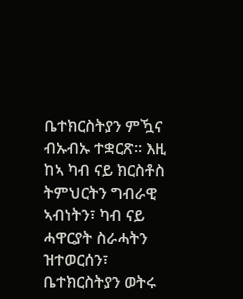ቤተክርስትያን ምዃና ብኡብኡ ተቋርጽ። እዚ ከኣ ካብ ናይ ክርስቶስ ትምህርትን ግብራዊ ኣብነትን፣ ካብ ናይ ሓዋርያት ስራሓትን ዝተወርሰን፣ ቤተክርስትያን ወትሩ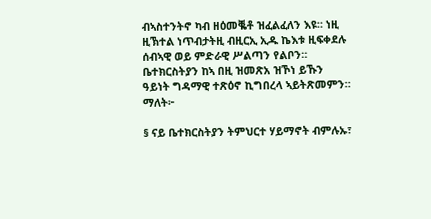ብኣስተንትኖ ካብ ዘዕመቘቶ ዝፈልፈለን እዩ። ነዚ ዚኽተል ነጥብታትዚ ብዚርኢ ኢዱ ኬእቱ ዚፍቀደሉ ሰብኣዊ ወይ ምድራዊ ሥልጣን የልቦን። ቤተክርስትያን ከኣ በዚ ዝመጽአ ዝኾነ ይኹን ዓይነት ግዳማዊ ተጽዕኖ ኪግበረላ ኣይትጽመምን። ማለት፦

§ ናይ ቤተክርስትያን ትምህርተ ሃይማኖት ብምሉኡ፣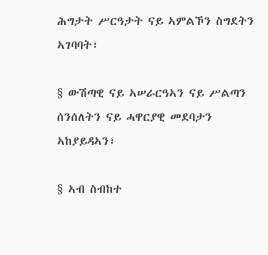ሕግታት ሥርዓታት ናይ ኣምልኾን ስግደትን ኣገባባት፣

§ ውሽጣዊ ናይ ኣሠራርዓኣን ናይ ሥልጣን ሰንሰለትን ናይ ሓዋርያዊ መደባታን ኣከያይዳኣን፣

§ ኣብ ስብከተ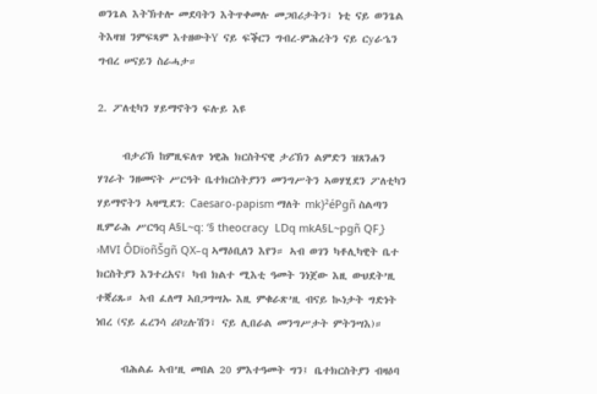ወንጌል እትኽተሎ መደባትን እትጥቀመሉ መጋበሪታትን፣ ነቲ ናይ ወንጌል ትእዛዝ ንምፍጻም እተዘውትY ናይ ፍቕርን ግብረ-ምሕረትን ናይ ርyራኄን ግብረ ሠናይን ስራሓታ።

2. ፖለቲካን ሃይማኖትን ፍሉይ እዩ

     ብታሪኽ ከምዚፍለጥ ነዊሕ ክርስትናዊ ታሪኽን ልምድን ዝጸንሐን  ሃገራት ንዘመናት ሥርዓት ቤተክርስትያንን መንግሥትን ኣወሃሂደን ፖለቲካን ሃይማኖትን ኣዛሚደን: Caesaro-papism ማለት mk}²éPgñ ስልጣን ዚምራሕ ሥርዓq A§L~q: ‘§ theocracy  LDq mkA§L~pgñ QF¸} ›MVI ÔDïoñŠgñ QX–q ኣማዕቢለን እየን። ኣብ ወገን ካቶሊካዊት ቤተ ክርስትያን እንተረአና፤ ካብ ክልተ ሚእቲ ዓመት ንነጀው እዚ ውህደት’ዚ ተቛሪጹ። ኣብ ፈለማ ኣበጋግሣኡ እዚ ምቁራጽ’ዚ ብናይ ኲነታት ግድነት ነበረ (ናይ ፈረንሳ ሪቦzሉሽን፣ ናይ ሊበራል መንግሥታት ምትንሣእ)።

     ብሕልፊ ኣብ’ዚ መበል 20 ምእተዓመት ግን፤ ቤተክርስትያን ብዛዕባ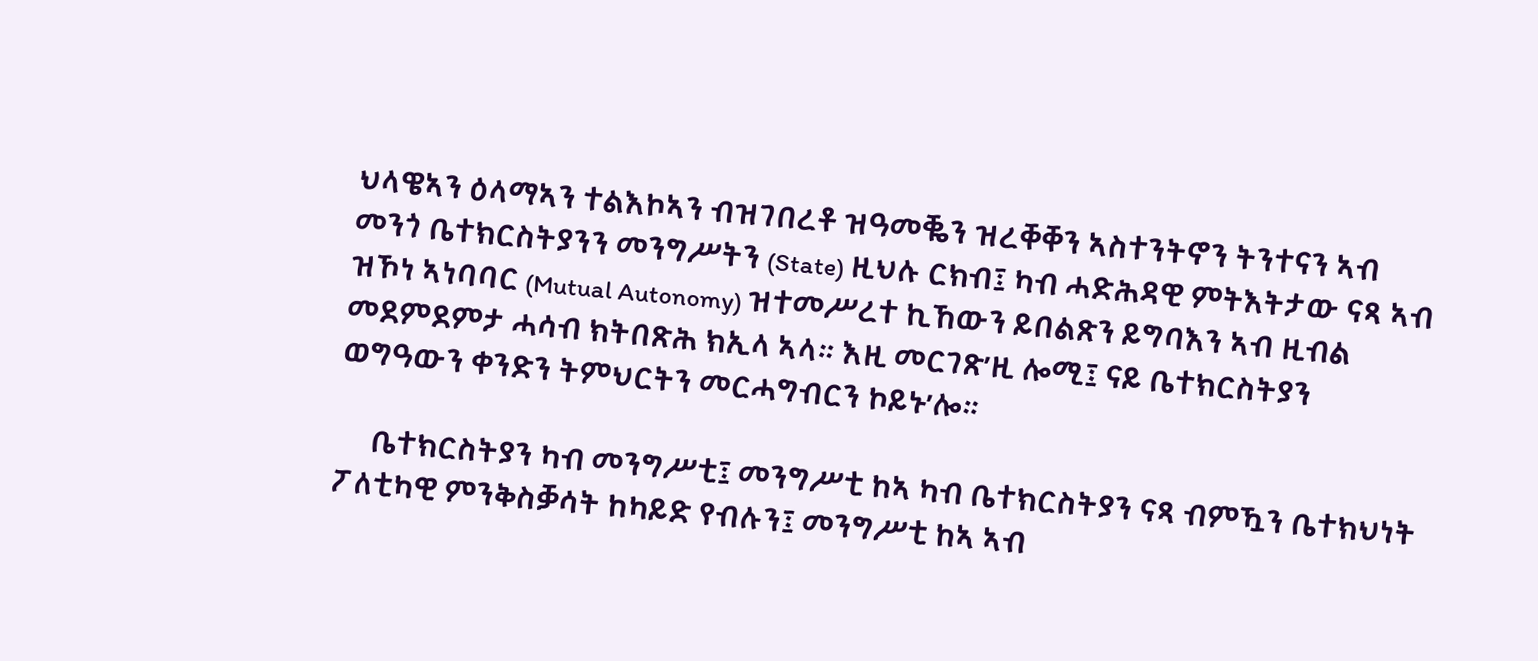ህላዌኣን ዕላማኣን ተልእኮኣን ብዝገበረቶ ዝዓመቘን ዝረቐቐን ኣስተንትኖን ትንተናን ኣብ መንጎ ቤተክርስትያንን መንግሥትን (State) ዚህሉ ርክብ፤ ካብ ሓድሕዳዊ ምትእትታው ናጻ ኣብ ዝኾነ ኣነባባር (Mutual Autonomy) ዝተመሥረተ ኪኸውን ይበልጽን ይግባእን ኣብ ዚብል መደምደምታ ሓሳብ ክትበጽሕ ክኢላ ኣላ። እዚ መርገጽ’ዚ ሎሚ፤ ናይ ቤተክርስትያን ወግዓውን ቀንድን ትምህርትን መርሓግብርን ኮይኑ’ሎ።

     ቤተክርስትያን ካብ መንግሥቲ፤ መንግሥቲ ከኣ ካብ ቤተክርስትያን ናጻ ብምዃን ቤተክህነት ፖለቲካዊ ምንቅስቓሳት ከካይድ የብሉን፤ መንግሥቲ ከኣ ኣብ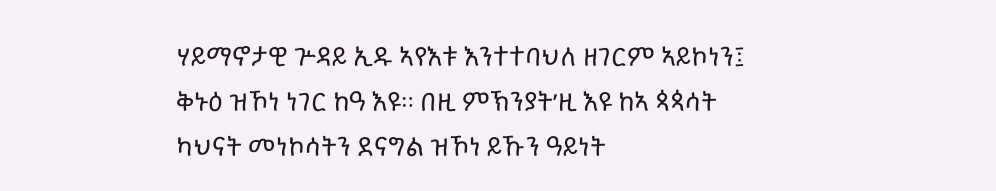ሃይማኖታዊ ጕዳይ ኢዱ ኣየእቱ እንተተባህለ ዘገርም ኣይኮነን፤ ቅኑዕ ዝኾነ ነገር ከዓ እዩ። በዚ ምኽንያት’ዚ እዩ ከኣ ጳጳሳት ካህናት መነኮሳትን ደናግል ዝኾነ ይኹን ዓይነት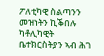ፖለቲካዊ ስልጣንን መዝነትን ኪቕበሉ ካቶሊካዊት ቤተክርስትያን ኣብ ሕገ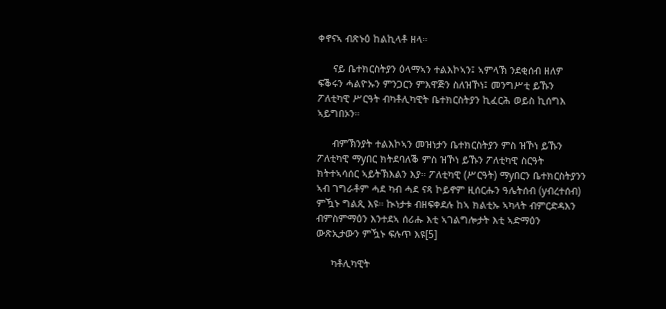ቀኖናኣ ብጽኑዕ ከልኪላቶ ዘላ።

     ናይ ቤተክርስትያን ዕላማኣን ተልእኮኣን፤ ኣምላኽ ንደቂሰብ ዘለዎ ፍቕሩን ሓልዮኡን ምንጋርን ምእዋጅን ስለዝኾነ፤ መንግሥቲ ይኹን ፖለቲካዊ ሥርዓት ብካቶሊካዊት ቤተክርስትያን ኪፈርሕ ወይስ ኪሰግእ ኣይግበኦን።

     ብምኽንያት ተልእኮኣን መዝነታን ቤተክርስትያን ምስ ዝኾነ ይኹን ፖለቲካዊ ማyበር ክትደባለቕ ምስ ዝኾነ ይኹን ፖለቲካዊ ስርዓት ክትተኣሳሰር ኣይትኽእልን እያ። ፖለቲካዊ (ሥርዓት) ማyበርን ቤተክርስትያንን ኣብ ገግራቶም ሓደ ካብ ሓደ ናጻ ኮይኖም ዚሰርሑን ዓሌትሰብ (yብረተሰብ) ምዃኑ ግልጺ እዩ። ኲነታቱ ብዘፍቀደሉ ከኣ ክልቲኡ ኣካላት ብምርድዳእን ብምስምማዕን እንተደኣ ሰሪሑ እቲ ኣገልግሎታት እቲ ኣድማዕን ውጽኢታውን ምዃኑ ፍሉጥ እዩ[5]

     ካቶሊካዊት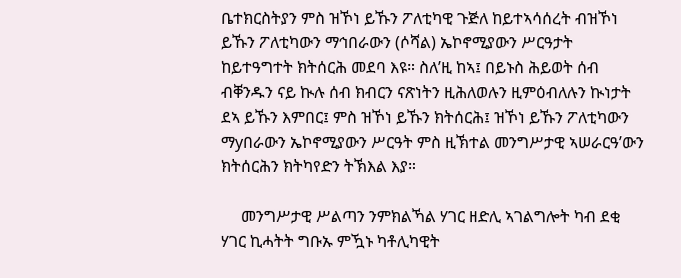ቤተክርስትያን ምስ ዝኾነ ይኹን ፖለቲካዊ ጉጅለ ከይተኣሳሰረት ብዝኾነ ይኹን ፖለቲካውን ማኅበራውን (ሶሻል) ኤኮኖሚያውን ሥርዓታት ከይተዓግተት ክትሰርሕ መደባ እዩ። ስለ’ዚ ከኣ፤ በይኑስ ሕይወት ሰብ ብቐንዱን ናይ ኲሉ ሰብ ክብርን ናጽነትን ዚሕለወሉን ዚምዕብለሉን ኲነታት ደኣ ይኹን እምበር፤ ምስ ዝኾነ ይኹን ክትሰርሕ፤ ዝኾነ ይኹን ፖለቲካውን ማyበራውን ኤኮኖሚያውን ሥርዓት ምስ ዚኽተል መንግሥታዊ ኣሠራርዓ’ውን ክትሰርሕን ክትካየድን ትኽእል እያ።

     መንግሥታዊ ሥልጣን ንምክልኻል ሃገር ዘድሊ ኣገልግሎት ካብ ደቂ ሃገር ኪሓትት ግቡኡ ምዃኑ ካቶሊካዊት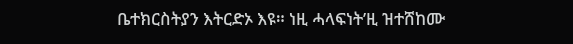ቤተክርስትያን እትርድኦ እዩ። ነዚ ሓላፍነት’ዚ ዝተሸከሙ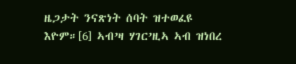ዜጋታት ንናጽነት ሰባት ዝተወፈዩ እዮም።[6] ኣብ’ዛ ሃገር’ዚኣ ኣብ ዝነበረ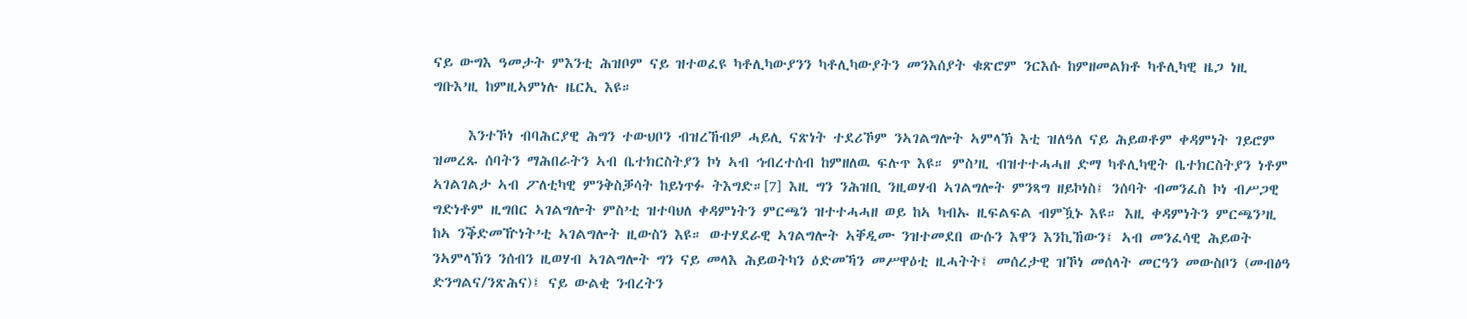ናይ ውግእ ዓመታት ምእንቲ ሕዝቦም ናይ ዝተወፈዩ ካቶሊካውያንን ካቶሊካውያትን መንእሰያት ቁጽሮም ንርእሱ ከምዘመልክቶ ካቶሊካዊ ዜጋ ነዚ ግቡእ’ዚ ከምዚኣምነሉ ዜርኢ እዩ።

     እንተኾነ ብባሕርያዊ ሕግን ተውህቦን ብዝረኸብዎ ሓይሊ ናጽነት ተደሪኾም ንኣገልግሎት ኣምላኽ እቲ ዝለዓለ ናይ ሕይወቶም ቀዳምነት ገይሮም ዝመረጹ ሰባትን ማሕበራትን ኣብ ቤተክርስትያን ኮነ ኣብ ኅብረተሰብ ከምዘለዉ ፍሉጥ እዩ። ምስ’ዚ ብዝተተሓሓዘ ድማ ካቶሊካዊት ቤተክርስትያን ነቶም ኣገልገልታ ኣብ ፖለቲካዊ ምንቅስቓሳት ከይነጥፉ ትእግድ።[7] እዚ ግን ንሕዝቢ ንዚወሃብ ኣገልግሎት ምንጻግ ዘይኮነስ፤ ንሰባት ብመንፈስ ኮነ ብሥጋዊ ግድነቶም ዚግበር ኣገልግሎት ምስ’ቲ ዝተባህለ ቀዳምነትን ምርጫን ዝተተሓሓዘ ወይ ከኣ ካብኡ ዚፍልፍል ብምዃኑ እዩ። እዚ ቀዳምነትን ምርጫን’ዚ ከኣ ንቕድመዅነት’ቲ ኣገልግሎት ዚውስን እዩ። ወተሃደራዊ ኣገልግሎት ኣቐዲሙ ንዝተመደበ ውሱን እዋን እንኪኸውን፤ ኣብ መንፈሳዊ ሕይወት ንኣምላኽን ንሰብን ዚወሃብ ኣገልግሎት ግን ናይ መላእ ሕይወትካን ዕድመኻን መሥዋዕቲ ዚሓትት፤ መሰረታዊ ዝኾነ መሰላት መርዓን መውስቦን (መብፅዓ ድንግልና/ንጽሕና)፤ ናይ ውልቂ ንብረትን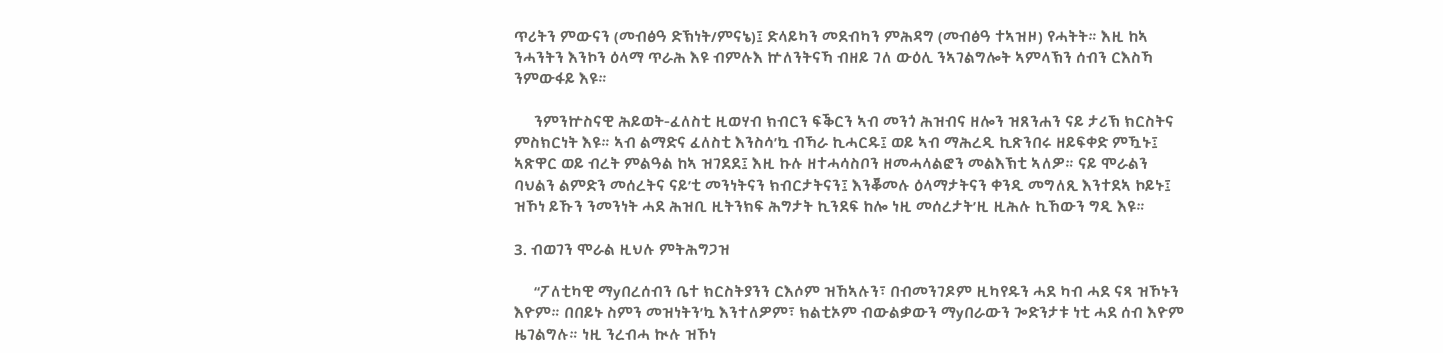ጥሪትን ምውናን (መብፅዓ ድኽነት/ምናኔ)፤ ድላይካን መደብካን ምሕዳግ (መብፅዓ ተኣዝዞ) የሓትት። እዚ ከኣ ንሓንትን እንኮን ዕላማ ጥራሕ እዩ ብምሉእ ኵለንትናኻ ብዘይ ገለ ውዕሊ ንኣገልግሎት ኣምላኽን ሰብን ርእስኻ ንምውፋይ እዩ።

     ንምንኵስናዊ ሕይወት-ፈለስቲ ዚወሃብ ክብርን ፍቕርን ኣብ መንጎ ሕዝብና ዘሎን ዝጸንሐን ናይ ታሪኽ ክርስትና ምስክርነት እዩ። ኣብ ልማድና ፈለስቲ እንስሳ’ኳ ብኻራ ኪሓርዱ፤ ወይ ኣብ ማሕረዲ ኪጽንበሩ ዘይፍቀድ ምዃኑ፤ ኣጽዋር ወይ ብረት ምልዓል ከኣ ዝገደደ፤ እዚ ኩሉ ዘተሓሳስቦን ዘመሓላልፎን መልእኽቲ ኣለዎ። ናይ ሞራልን ባህልን ልምድን መሰረትና ናይ’ቲ መንነትናን ክብርታትናን፤ እንቖመሉ ዕላማታትናን ቀንዲ መግለጺ እንተደኣ ኮይኑ፤ ዝኾነ ይኹን ንመንነት ሓደ ሕዝቢ ዚትንክፍ ሕግታት ኪንደፍ ከሎ ነዚ መሰረታት’ዚ ዚሕሉ ኪኸውን ግዲ እዩ።

3. ብወገን ሞራል ዚህሉ ምትሕግጋዝ

     “ፖለቲካዊ ማyበረሰብን ቤተ ክርስትያንን ርእሶም ዝኸኣሉን፣ በብመንገዶም ዚካየዱን ሓደ ካብ ሓደ ናጻ ዝኾኑን እዮም። በበይኑ ስምን መዝነትን’ኳ እንተለዎም፣ ክልቲኦም ብውልቃውን ማyበራውን ጐድንታቱ ነቲ ሓደ ሰብ እዮም ዜገልግሉ። ነዚ ንረብሓ ኲሉ ዝኾነ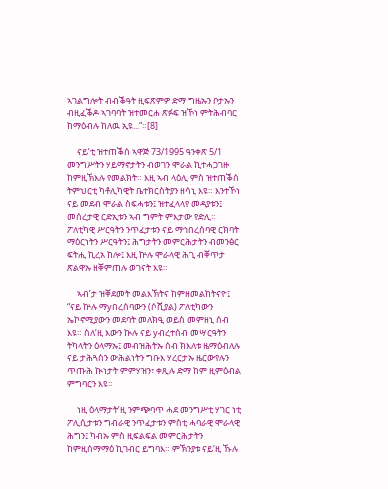ኣገልግሎት ብብቕዓት ዚፍጽምዎ ድማ ግዜኡን ቦታኡን ብዚፈቕዶ ኣገባባት ዝተመርሐ ጽፉፍ ዝኾነ ምትሕብባር ከማዕብሉ ከለዉ ኢዩ...”።[8]

     ናይ’ቲ ዝተጠቕሰ ኣዋጅ 73/1995 ዓንቀጽ 5/1 መንግሥትን ሃይማኖታትን ብወገን ሞራል ኪተሓጋገዙ ከምዚኽእሉ የመልክት። እዚ ኣብ ላዕሊ ምስ ዝተጠቕሰ ትምህርቲ ካቶሊካዊት ቤተክርስትያን ዘሳኒ እዩ። እንተኾነ ናይ መደብ ሞራል ስፍሓቱን፤ ዝተፈላላየ መዳያቱን፤ መሰረታዊ ርድኢቱን ኣብ ግምት ምእታው የድሊ። ፖለቲካዊ ሥርዓትን ንጥፈታቱን ናይ ማኅበረሰባዊ ርክባት ማዕርነትን ሥርዓትን፤ ሕግታትን መምርሕታትን ብመንፅር ፍትሒ ኪረአ ከሎ፤ እዚ ኵሉ ሞራላዊ ሕጊ ብቐጥታ ጽልዋኡ ዘቐምጠሉ ወገናት እዩ።

     ኣብ’ታ ዝቐደመት መልእኽትና ከምዘመልከትናዮ፤ “ናይ ኵሉ ማyበረሰባውን (ሶሺያል) ፖለቲካውን ኤኮኖሚያውን መደባት መለክዒ ወይስ መምዘኒ ሰብ እዩ። ስለ’ዚ እውን ኲሉ ናይ yብረተሰብ መሣርዓትን ትካላትን ዕላማኡ፤ መብዝሕትኡ ሰብ ክእለቱ ዜማዕብለሉ ናይ ታሕጓስን ውሕልነትን ግቡእ ሃረርታኡ ዜርውየሉን ጥጡሕ ኲነታት ምምሃዝን፣ ቀጺሉ ድማ ከም ዚምዕብል ምግባርን እዩ።

     ነዚ ዕላማታት’ዚ ንምጭባጥ ሓደ መንግሥቲ ሃገር ነቲ ፖሊሲታቱን ግብራዊ ንጥፈታቱን ምስቲ ሓባራዊ ሞራላዊ ሕግን፤ ካብኡ ምስ ዚፍልፍል መምርሕታትን ከምዚሰማማዕ ኪገብር ይግባእ። ምኽንያቱ ናይ’ዚ ኹሉ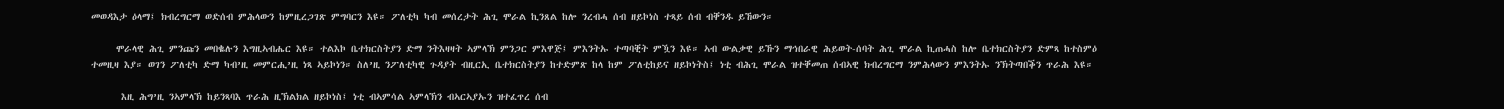መወዳእታ ዕላማ፤ ክብረግርማ ወድሰብ ምሕላውን ከምዚረጋገጽ ምግባርን እዩ። ፖለቲካ ካብ መሰረታት ሕጊ ሞራል ኪንጸል ከሎ ንረብሓ ሰብ ዘይኮነስ ተጻይ ሰብ ብቐንዱ ይኸውን።

     ሞራላዊ ሕጊ ምንጩን መበቈሉን እግዚኣብሔር እዩ። ተልእኮ ቤተክርስትያን ድማ ንትእዛዛት ኣምላኽ ምንጋር ምእዋጅ፤ ምእንትኡ ተጣባቒት ምዃን እዩ። ኣብ ውልቃዊ ይኹን ማኅበራዊ ሕይወት-ሰባት ሕጊ ሞራል ኪጠሓስ ከሎ ቤተክርስትያን ድምጻ ከተስምዕ ተመዚዛ እያ። ወገን ፖለቲካ ድማ ካብ’ዚ መምርሒ’ዚ ነጻ ኣይኮነን። ስለ’ዚ ንፖለቲካዊ ጉዳያት ብዚርኢ ቤተክርስትያን ከተድምጽ ከላ ከም ፖለቲከይና ዘይኮነትስ፤ ነቲ ብሕጊ ሞራል ዝተቐመጠ ሰብኣዊ ክብረግርማ ንምሕላውን ምእንትኡ ንኽትጣበቕን ጥራሕ እዩ።

      እዚ ሕግ’ዚ ንኣምላኽ ከይንጻባእ ጥራሕ ዚኽልክል ዘይኮነስ፤ ነቲ ብኣምሳል ኣምላኽን ብኣርኣያኡን ዝተፈጥረ ሰብ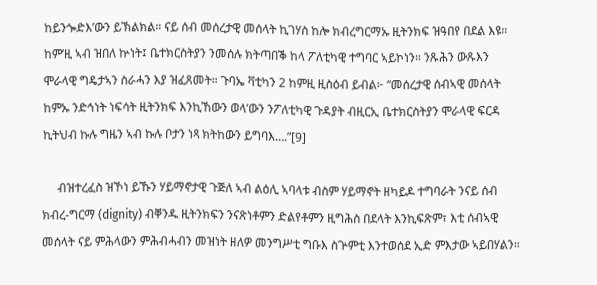ከይንጐድእ’ውን ይኽልክል። ናይ ሰብ መሰረታዊ መሰላት ኪገሃስ ከሎ ክብረግርማኡ ዚትንክፍ ዝዓበየ በደል እዩ። ከም’ዚ ኣብ ዝበለ ኵነት፤ ቤተክርስትያን ንመሰሉ ክትጣበቕ ከላ ፖለቲካዊ ተግባር ኣይኮነን። ንጹሕን ውጹእን ሞራላዊ ግዴታኣን ስራሓን እያ ዝፈጸመት። ጉባኤ ቫቲካን 2 ከምዚ ዚስዕብ ይብል፦ “መሰረታዊ ሰብኣዊ መሰላት ከምኡ ንድኅነት ነፍሳት ዚትንክፍ እንኪኸውን ወላ’ውን ንፖለቲካዊ ጉዳያት ብዚርኢ ቤተክርስትያን ሞራላዊ ፍርዳ ኪትህብ ኩሉ ግዜን ኣብ ኩሉ ቦታን ነጻ ክትከውን ይግባእ….”[9]

     ብዝተረፈስ ዝኾነ ይኹን ሃይማኖታዊ ጉጅለ ኣብ ልዕሊ ኣባላቱ ብስም ሃይማኖት ዘካይዶ ተግባራት ንናይ ሰብ ክብረ-ግርማ (dignity) ብቐንዱ ዚትንክፍን ንናጽነቶምን ድልየቶምን ዚግሕስ በደላት እንኪፍጽም፣ እቲ ሰብኣዊ መሰላት ናይ ምሕላውን ምሕብሓብን መዝነት ዘለዎ መንግሥቲ ግቡእ ስጕምቲ እንተወሰደ ኢድ ምእታው ኣይበሃልን።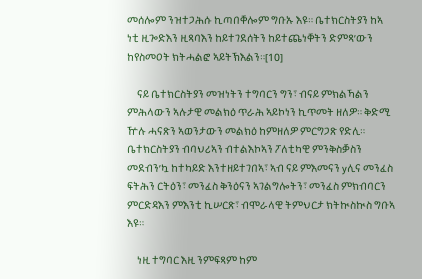መሰሎም ንዝተጋሕሱ ኪጣበቐሎም ግቡኡ እዩ። ቤተክርስትያን ከኣ ነቲ ዚጐድእን ዚጻባእን ከይተገደሰትን ከይተጨነቐትን ድምጻ’ውን ከየስመዐት ክትሓልፎ ኣይትኽእልን።[10]

     ናይ ቤተክርስትያን መዝነትን ተግባርን ግን፣ ብናይ ምክልኻልን ምሕላውን ኣሉታዊ መልክዕ ጥራሕ ኣይኮነን ኪጥመት ዘለዎ። ቅድሚ ዅሉ ሓናጽን ኣወንታውን መልክዕ ከምዘለዎ ምርግጋጽ የድሊ። ቤተክርስትያን ብባህሪኣን ብተልእኮኣን ፖለቲካዊ ምንቅስቓስን መደብን’ኳ ከተካይድ እንተዘይተገበኣ፣ ኣብ ናይ ምእመናን yሊና መንፈስ ፍትሕን ርትዕን፣ መንፈስ ቅንዕናን ኣገልግሎትን፣ መንፈስ ምክብባርን ምርድዳእን ምእንቲ ኪሠርጽ፣ ብሞራላዊ ትምህርታ ክትኲስኲስ ግቡኣ እዩ።

     ነዚ ተግባር እዚ ንምፍጻም ከም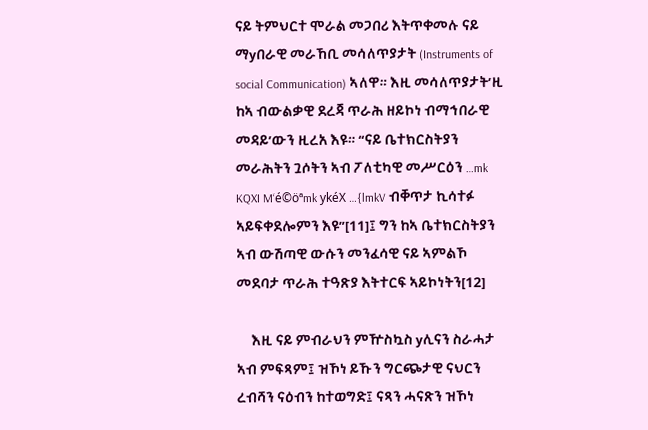ናይ ትምህርተ ሞራል መጋበሪ እትጥቀመሉ ናይ ማyበራዊ መራኸቢ መሳለጥያታት (Instruments of social Communication) ኣለዋ። እዚ መሳለጥያታት’ዚ ከኣ ብውልቃዊ ደረጃ ጥራሕ ዘይኮነ ብማኅበራዊ መዳይ’ውን ዚረአ እዩ። “ናይ ቤተክርስትያን መራሕትን ጓሶትን ኣብ ፖለቲካዊ መሥርዕን …mk KQXI M‘é©öªmk ykéX …{lmkV ብቐጥታ ኪሳተፉ ኣይፍቀደሎምን እዩ”[11]፤ ግን ከኣ ቤተክርስትያን ኣብ ውሽጣዊ ውሱን መንፈሳዊ ናይ ኣምልኾ መደባታ ጥራሕ ተዓጽያ እትተርፍ ኣይኮነትን[12]

     እዚ ናይ ምብራህን ምዅስኳስ yሊናን ስራሓታ ኣብ ምፍጻም፤ ዝኾነ ይኹን ግርጭታዊ ናህርን ረብሻን ናዕብን ከተወግድ፤ ናጻን ሓናጽን ዝኾነ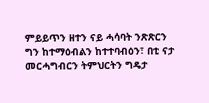ምይይጥን ዘተን ናይ ሓሳባት ንጽጽርን ግን ከተማዕብልን ከተተባብዕን፣ በቲ ናታ መርሓግብርን ትምህርትን ግዴታ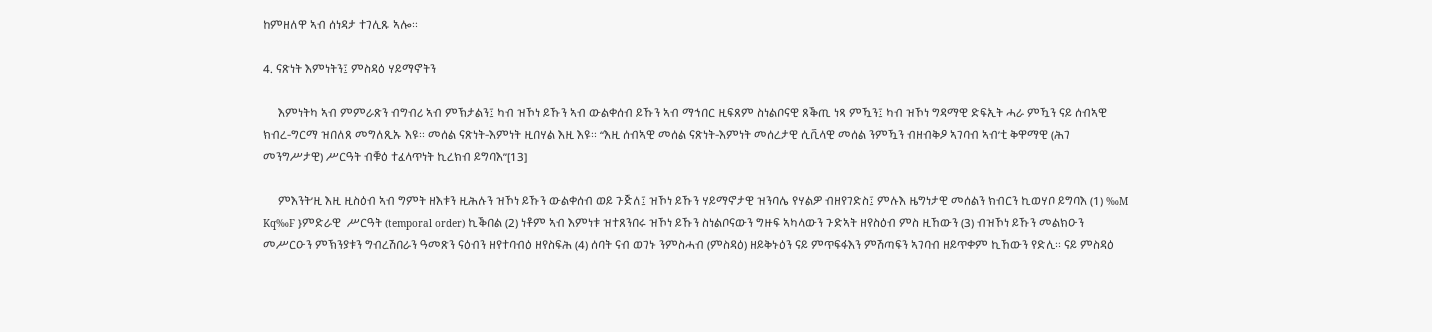ከምዘለዋ ኣብ ሰነዳታ ተገሊጹ ኣሎ።

4. ናጽነት እምነትን፤ ምስዳዕ ሃይማኖትን

     እምነትካ ኣብ ምምራጽን ብግብሪ ኣብ ምኽታልን፤ ካብ ዝኾነ ይኹን ኣብ ውልቀሰብ ይኹን ኣብ ማኅበር ዚፍጸም ስነልቦናዊ ጸቕጢ ነጻ ምዃን፤ ካብ ዝኾነ ግዳማዊ ድፍኢት ሓራ ምዃን ናይ ሰብኣዊ ክብረ-ግርማ ዝበለጸ መግለጺኡ እዩ። መሰል ናጽነት-እምነት ዚበሃል እዚ እዩ። “እዚ ሰብኣዊ መሰል ናጽነት-እምነት መሰረታዊ ሲቪላዊ መሰል ንምዃን ብዘብቅዖ ኣገባብ ኣብ’ቲ ቅዋማዊ (ሕገ መንግሥታዊ) ሥርዓት ብቑዕ ተፈላጥነት ኪረክብ ይግባእ”[13]

     ምእንት’ዚ እዚ ዚስዕብ ኣብ ግምት ዘእቱን ዚሕሉን ዝኾነ ይኹን ውልቀሰብ ወይ ጉጅለ፤ ዝኾነ ይኹን ሃይማኖታዊ ዝንባሌ የሃልዎ ብዘየገድስ፤ ምሉእ ዜግነታዊ መሰልን ክብርን ኪወሃቦ ይግባእ (1) ‰M Kq‰F }ምድራዊ  ሥርዓት (temporal order) ኪቕበል (2) ነቶም ኣብ እምነቱ ዝተጸንበሩ ዝኾነ ይኹን ስነልቦናውን ግዙፍ ኣካላውን ጉድኣት ዘየስዕብ ምስ ዚኸውን (3) ብዝኾነ ይኹን መልክዑን መሥርዑን ምኽንያቱን ግብረሽበራን ዓመጽን ናዕብን ዘየተባብዕ ዘየስፍሕ (4) ሰባት ናብ ወገኑ ንምስሓብ (ምስዳዕ) ዘይቅኑዕን ናይ ምጥፍፋእን ምሽጣፍን ኣገባብ ዘይጥቀም ኪኸውን የድሊ። ናይ ምስዳዕ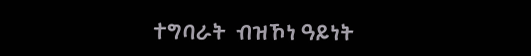ተግባራት  ብዝኾነ ዓይነት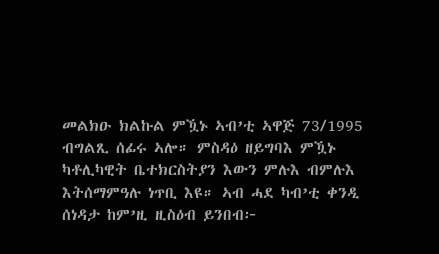መልክዑ ክልኩል ምዃኑ ኣብ’ቲ ኣዋጅ 73/1995 ብግልጺ ሰፊሩ ኣሎ። ምስዳዕ ዘይግባእ ምዃኑ ካቶሊካዊት ቤተክርስትያን እውን ምሉእ ብምሉእ እትሰማምዓሉ ነጥቢ እዩ። ኣብ ሓደ ካብ’ቲ ቀንዲ ሰነዳታ ከም’ዚ ዚስዕብ ይንበብ፦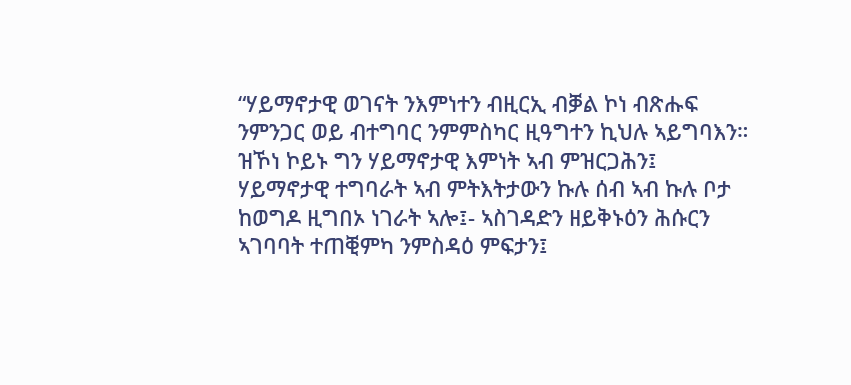“ሃይማኖታዊ ወገናት ንእምነተን ብዚርኢ ብቓል ኮነ ብጽሑፍ ንምንጋር ወይ ብተግባር ንምምስካር ዚዓግተን ኪህሉ ኣይግባእን። ዝኾነ ኮይኑ ግን ሃይማኖታዊ እምነት ኣብ ምዝርጋሕን፤ ሃይማኖታዊ ተግባራት ኣብ ምትእትታውን ኩሉ ሰብ ኣብ ኩሉ ቦታ ከወግዶ ዚግበኦ ነገራት ኣሎ፤- ኣስገዳድን ዘይቅኑዕን ሕሱርን ኣገባባት ተጠቒምካ ንምስዳዕ ምፍታን፤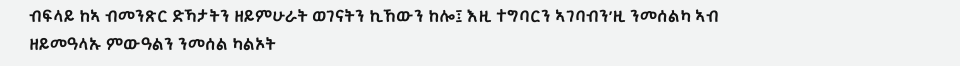ብፍላይ ከኣ ብመንጽር ድኻታትን ዘይምሁራት ወገናትን ኪኸውን ከሎ፤ እዚ ተግባርን ኣገባብን’ዚ ንመሰልካ ኣብ ዘይመዓላኡ ምውዓልን ንመሰል ካልኦት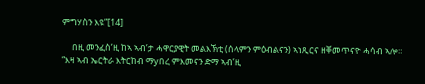ምግሃስን እዩ”[14]

     በዚ መንፈስ’ዚ ከኣ ኣብ’ታ ሓዋርያዊት መልእኽቲ (ሰላምን ምዕብልናን) ኣነጺርና ዘቐመጥናዮ ሓሳብ ኣሎ። “እዛ ኣብ ኤርትራ እትርከብ ማyበረ ምእመናን ድማ ኣብ’ዚ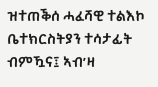ዝተጠቕሰ ሓፈሻዊ ተልእኮ ቤተክርስትያን ተሳታፊት ብምዃና፤ ኣብ’ዛ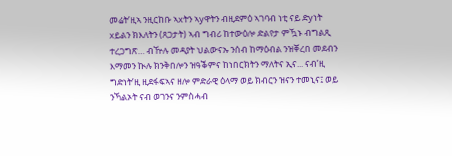መሬት’ዚኣ ንዚርከቡ ኣxትን ኣyዋትን ብዚደምዕ ኣገባብ ነቲ ናይ ድyነት xይልን ክእለትን (ጸጋታት) ኣብ ግብሪ ከተውዕሎ ድልየታ ምዃኑ ብግልጺ ተረጋግጽ… ብዅሉ መዳያት ህልውናኡ ንሰብ ከማዕብል ንዝቐረበ መደብን እማመን ኲሉ ክንቅበሎን ዝዓቕምና ከነበርክትን ማለትና ኢና... ናብ’ዚ ግድነት’ዚ ዚደፋፍኣና ዘሎ ምድራዊ ዕላማ ወይ ክብርን ዝናን ተመኒና፤ ወይ ንኻልኦት ናብ ወገንና ንምስሓብ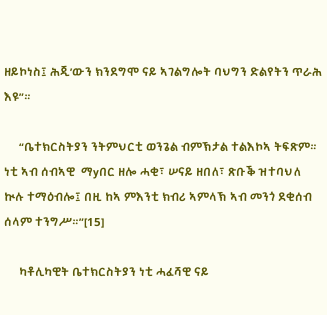ዘይኮነስ፤ ሕጂ’ውን ክንደግሞ ናይ ኣገልግሎት ባህግን ድልየትን ጥራሕ እዩ”።

     “ቤተክርስትያን ንትምህርቲ ወንጌል ብምኽታል ተልእኮኣ ትፍጽም። ነቲ ኣብ ሰብኣዊ  ማyበር ዘሎ ሓቂ፣ ሠናይ ዘበለ፣ ጽቡቕ ዝተባህለ ኲሉ ተማዕብሎ፤ በዚ ከኣ ምእንቲ ክብሪ ኣምላኽ ኣብ መንጎ ደቂሰብ ሰላም ተንግሥ።”[15]

     ካቶሊካዊት ቤተክርስትያን ነቲ ሓፈሻዊ ናይ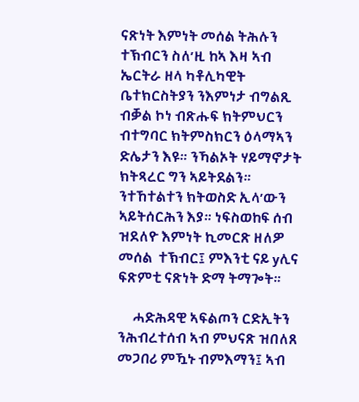ናጽነት እምነት መሰል ትሕሉን ተኽብርን ስለ’ዚ ከኣ እዛ ኣብ ኤርትራ ዘላ ካቶሊካዊት ቤተክርስትያን ንእምነታ ብግልጺ ብቓል ኮነ ብጽሑፍ ክትምህርን ብተግባር ክትምስክርን ዕላማኣን ድሌታን እዩ። ንኻልኦት ሃይማኖታት ክትጻረር ግን ኣይትደልን። ንተኸተልተን ክትወስድ ኢላ’ውን ኣይትሰርሕን እያ። ነፍስወከፍ ሰብ ዝደለዮ እምነት ኪመርጽ ዘለዎ መሰል  ተኽብር፤ ምእንቲ ናይ yሊና ፍጽምቲ ናጽነት ድማ ትማጐት።

     ሓድሕዳዊ ኣፍልጦን ርድኢትን ንሕብረተሰብ ኣብ ምህናጽ ዝበለጸ መጋበሪ ምዃኑ ብምእማን፤ ኣብ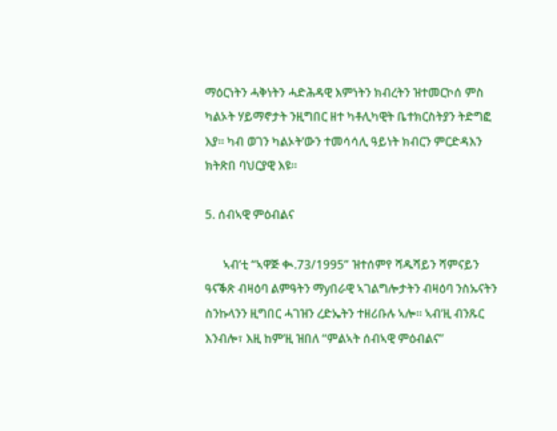ማዕርነትን ሓቅነትን ሓድሕዳዊ እምነትን ክብረትን ዝተመርኮሰ ምስ ካልኦት ሃይማኖታት ንዚግበር ዘተ ካቶሊካዊት ቤተክርስትያን ትድግፎ እያ። ካብ ወገን ካልኦት’ውን ተመሳሳሊ ዓይነት ክብርን ምርድዳእን ክትጽበ ባህርያዊ እዩ።

5. ሰብኣዊ ምዕብልና

      ኣብ’ቲ “ኣዋጅ ቊ.73/1995” ዝተሰምየ ሻዱሻይን ሻምናይን ዓናቕጽ ብዛዕባ ልምዓትን ማyበራዊ ኣገልግሎታትን ብዛዕባ ንስኡናትን ስንኩላንን ዚግበር ሓገዝን ረድኤትን ተዘሪቡሉ ኣሎ። ኣብ’ዚ ብንጹር እንብሎ፣ እዚ ከም’ዚ ዝበለ “ምልኣት ሰብኣዊ ምዕብልና”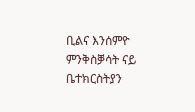ቢልና እንሰምዮ ምንቅስቓሳት ናይ ቤተክርስትያን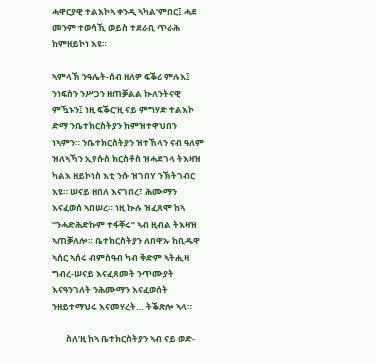ሓዋርያዊ ተልእኮኣ ቀንዲ ኣካል’ምበር፤ ሓደ መንም ተወሳኺ ወይስ ተደራቢ ጥራሕ ከምዘይኮነ እዩ።

ኣምላኽ ንዓሌት-ሰብ ዘለዎ ፍቕሪ ምሉእ፤ ንነፍስን ንሥጋን ዘጠቓልል ኲለንትናዊ ምዃኑን፤ ነዚ ፍቕር’ዚ ናይ ምግሃድ ተልእኮ ድማ ንቤተክርስትያን ከምዝተዋህበን ነኣምን። ንቤተክርስትያን ዝተኸላን ናብ ዓለም ዝለኣኻን ኢየሱስ ክርስቶስ ዝሓደገላ ትእዛዝ ካልእ ዘይኮነስ እቲ ንሱ ዝገበY ንኽትገብር እዩ። ሠናይ ዘበለ እናገበረ፣ ሕሙማን እናፈወሰ ኣበሠረ። ነዚ ኲሉ ዝፈጸሞ ከኣ “ንሓድሕድኩም ተፋቐሩ” ኣብ ዚብል ትእዛዝ ኣጠቓለሎ። ቤተክርስትያን ለበዋኡ ከቢዱዋ ኣሰር ኣሰሩ ብምስዓብ ካብ ቅድም ኣትሒዛ ግብረ-ሠናይ እናፈጸመት ንጥሙያት እናዓንገለት ንሕሙማን እናፈወሰት ንዘይተማህሩ እናመሃረት… ትቕጽሎ ኣላ።

       ስለ’ዚ ከኣ ቤተክርስትያን ኣብ ናይ ወድ-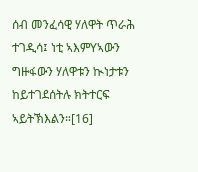ሰብ መንፈሳዊ ሃለዋት ጥራሕ ተገዲሳ፤ ነቲ ኣእምYኣውን ግዙፋውን ሃለዋቱን ኲነታቱን ከይተገደሰትሉ ክትተርፍ ኣይትኽእልን።[16]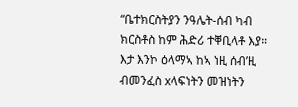“ቤተክርስትያን ንዓሌት-ሰብ ካብ ክርስቶስ ከም ሕድሪ ተቐቢላቶ እያ። እታ እንኮ ዕላማኣ ከኣ ነዚ ሰብ’ዚ ብመንፈስ xላፍነትን መዝነትን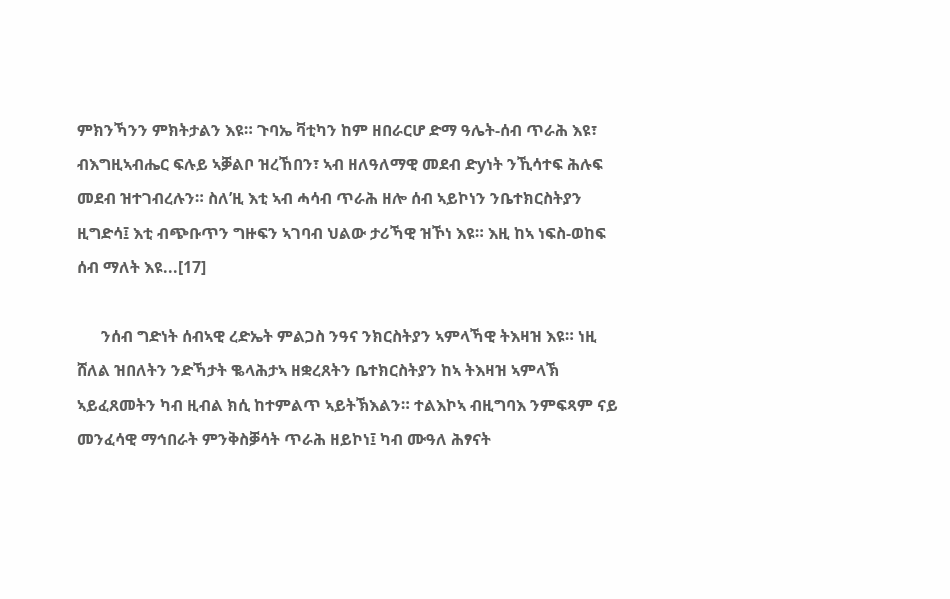ምክንኻንን ምክትታልን እዩ። ጉባኤ ቫቲካን ከም ዘበራርሆ ድማ ዓሌት-ሰብ ጥራሕ እዩ፣ ብእግዚኣብሔር ፍሉይ ኣቓልቦ ዝረኸበን፣ ኣብ ዘለዓለማዊ መደብ ድyነት ንኺሳተፍ ሕሉፍ መደብ ዝተገብረሉን። ስለ’ዚ እቲ ኣብ ሓሳብ ጥራሕ ዘሎ ሰብ ኣይኮነን ንቤተክርስትያን ዚግድሳ፤ እቲ ብጭቡጥን ግዙፍን ኣገባብ ህልው ታሪኻዊ ዝኾነ እዩ። እዚ ከኣ ነፍስ-ወከፍ ሰብ ማለት እዩ...[17]

      ንሰብ ግድነት ሰብኣዊ ረድኤት ምልጋስ ንዓና ንክርስትያን ኣምላኻዊ ትእዛዝ እዩ። ነዚ ሸለል ዝበለትን ንድኻታት ቈላሕታኣ ዘቋረጸትን ቤተክርስትያን ከኣ ትእዛዝ ኣምላኽ ኣይፈጸመትን ካብ ዚብል ክሲ ከተምልጥ ኣይትኽእልን። ተልእኮኣ ብዚግባእ ንምፍጻም ናይ መንፈሳዊ ማኅበራት ምንቅስቓሳት ጥራሕ ዘይኮነ፤ ካብ ሙዓለ ሕፃናት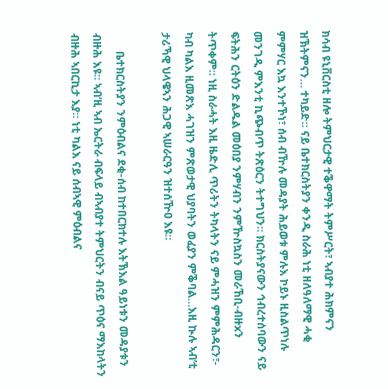ክሳብ ዩኒቨርስቲ ዘሎ ትምህርታዊ ተቕዋማት ትምሥርት፣ ኣብያተ ሕክምናን ዝኽትምናን… ተካይድ። ናይ ቤተክርስትያን ቀንዲ ስራሕ ነቲ ዘለዓለማዊ ሓቂ ምምሃር እኳ እንተኾነ፣ ሰብ ብዅሉ መዳያት ሕይወቱ ምሉእ ኮይኑ ዚስልጥነሉ መንገዲ ምእንቲ ኪጭብጥ ትጽዕርን ትተግህን። ክርስትያናውን ኅብረተሰባውን ናይ ፍትሕን ርትዕን ድልዱል መዕበያ ንምሃብን ንምዅስኳስን መራኸቢ-ብዙxን ትጥቀም። ነዚ ስራሓት እዚ ዜድሊ ጥሪትን ትካላትን ናይ ምሓዝን ምምሕዳርን፣- ካብ ካልእ ዚመጽእ ሓገዝን ምጽወታዊ ህያባትን ወፈያን ምቕባል…እዚ ኲሉ ኣብ’ቲ ታሪኻዊ ህላዌኣን ሕጋዊ ኣሠራርዓን ዝተሰዅዐ እዩ።

      ቤተክርስትያን ንምዕብልና ደቂ-ሰብ ከተበርክተሉ እትኽእል ዓይነቱን መዳያቱን ብዙሕ እዩ። ኣብ’ዚ ኣብ ኤርትራ ብፍላይ ብኣብያተ ትምህርትን ብናይ ጥዕና ማእከላትን ብዙሕ ኣበርኪታ እያ። ነቲ ካልእ ናይ ሰብኣዊ ምዕብልና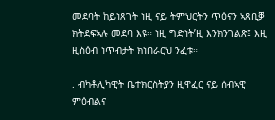መደባት ከይነጸገት ነዚ ናይ ትምህርትን ጥዕናን ኣጸቢቓ ክትደፍኣሉ መደባ እዩ። ነዚ ግድነት’ዚ እንክንገልጽ፤ እዚ ዚስዕብ ነጥብታት ክነበራርህ ንፈቱ።

. ብካቶሊካዊት ቤተክርስትያን ዚዋፈር ናይ ሰብኣዊ ምዕብልና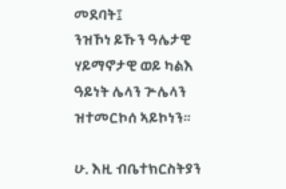መደባት፤
ንዝኾነ ይኹን ዓሌታዊ ሃይማኖታዊ ወይ ካልእ ዓይነት ሌላን ጕሌላን ዝተመርኮሰ ኣይኮነን።

ሁ. እዚ ብቤተክርስትያን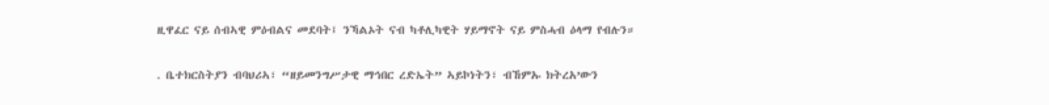ዚዋፈር ናይ ሰብኣዊ ምዕብልና መደባት፤ ንኻልኦት ናብ ካቶሊካዊት ሃይማኖት ናይ ምስሓብ ዕላማ የብሉን።

. ቤተክርስትያን ብባህሪኣ፣ “ዘይመንግሥታዊ ማኅበር ረድኤት” ኣይኮነትን፣ ብኸምኡ ክትረአ’ውን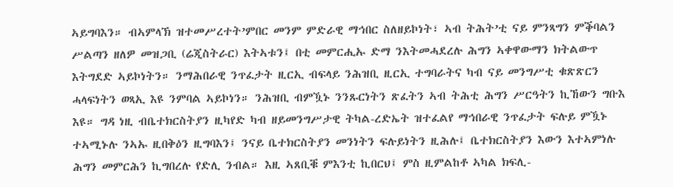ኣይግባእን። ብኣምላኽ ዝተመሥረተት’ምበር መንም ምድራዊ ማኅበር ስለዘይኮነት፣ ኣብ ትሕት’ቲ ናይ ምንጻግን ምቕባልን ሥልጣን ዘለዎ መዝጋቢ (ሬጂስትራር) እትኣቱን፤ በቲ መምርሒኡ ድማ ንእትመሓደረሉ ሕግን ኣቀዋውማን ክትልውጥ እትግደድ ኣይኮነትን። ንማሕበራዊ ንጥፈታት ዚርኢ ብፍላይ ንሕዝቢ ዚርኢ ተግባራትና ካብ ናይ መንግሥቲ ቁጽጽርን ሓላፍነትን ወጻኢ እዩ ንምባል ኣይኮነን። ንሕዝቢ ብምዃኑ ንንጹርነትን ጽፈትን ኣብ ትሕቲ ሕግን ሥርዓትን ኪኸውን ግቡእ እዩ። ግዳ ነዚ ብቤተክርስትያን ዚካየድ ካብ ዘይመንግሥታዊ ትካል-ረድኤት ዝተፈልየ ማኅበራዊ ንጥፈታት ፍሉይ ምዃኑ ተኣሚኑሉ ንኣኡ ዚበቅዕን ዚግባእን፤ ንናይ ቤተክርስትያን መንነትን ፍሉይነትን ዚሕሉ፤ ቤተክርስትያን እውን እተኣምነሉ ሕግን መምርሕን ኪግበረሉ የድሊ ንብል። እዚ ኣጸቢቑ ምእንቲ ኪበርህ፤ ምስ ዚምልከቶ ኣካል ክፍሊ-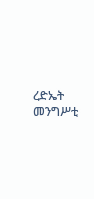ረድኤት መንግሥቲ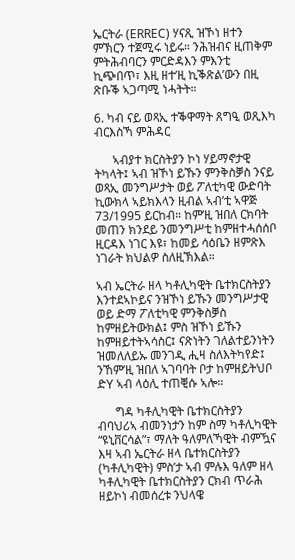ኤርትራ (ERREC) ሃናጺ ዝኾነ ዘተን ምኽርን ተጀሚሩ ነይሩ። ንሕዝብና ዚጠቅም ምትሕብባርን ምርድዳእን ምእንቲ ኪጭበጥ፣ እዚ ዘተ’ዚ ኪቕጽል’ውን በዚ ጽቡቕ ኣጋጣሚ ነሓትት።

6. ካብ ናይ ወጻኢ ተቕዋማት ጸግዒ ወጺእካ ብርእስኻ ምሕዳር

      ኣብያተ ክርስትያን ኮነ ሃይማኖታዊ ትካላት፤ ኣብ ዝኾነ ይኹን ምንቅስቓስ ንናይ ወጻኢ መንግሥታት ወይ ፖለቲካዊ ውድባት ኪውክላ ኣይክእላን ዚብል ኣብ’ቲ ኣዋጅ 73/1995 ይርከብ። ከም’ዚ ዝበለ ርክባት መጠን ክንደይ ንመንግሥቲ ከምዘተሓሰሰቦ ዚርዳእ ነገር እዩ፣ ከመይ ሳዕቤን ዘምጽእ ነገራት ክህልዎ ስለዚኽእል።

ኣብ ኤርትራ ዘላ ካቶሊካዊት ቤተክርስትያን እንተደኣኮይና ንዝኾነ ይኹን መንግሥታዊ ወይ ድማ ፖለቲካዊ ምንቅስቓስ ከምዘይትውክል፤ ምስ ዝኾነ ይኹን ከምዘይተትኣሳስር፤ ናጽነትን ገለልተይንነትን ዝመለለይኡ መንገዲ ሒዛ ስለእትካየድ፤ ንኸም’ዚ ዝበለ ኣገባባት ቦታ ከምዘይትህቦ ድY ኣብ ላዕሊ ተጠቒሱ ኣሎ።

      ግዳ ካቶሊካዊት ቤተክርስትያን ብባህሪኣ ብመንነታን ከም ስማ ካቶሊካዊት “ዩኒቨርሳል”፣ ማለት ዓለምለኻዊት ብምዃና እዛ ኣብ ኤርትራ ዘላ ቤተክርስትያን (ካቶሊካዊት) ምስ’ታ ኣብ ምሉእ ዓለም ዘላ ካቶሊካዊት ቤተክርስትያን ርክብ ጥራሕ ዘይኮነ ብመሰረቱ ንህላዌ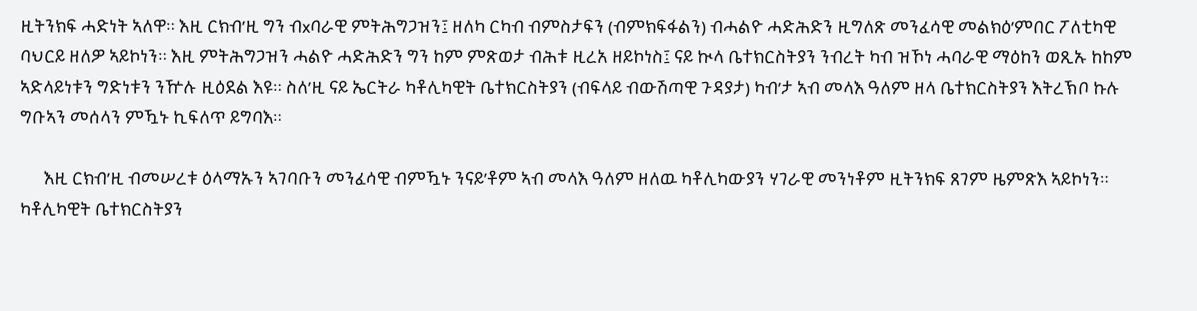ዚትንክፍ ሓድነት ኣለዋ። እዚ ርክብ’ዚ ግን ብxባራዊ ምትሕግጋዝን፤ ዘለካ ርካብ ብምስታፍን (ብምክፍፋልን) ብሓልዮ ሓድሕድን ዚግለጽ መንፈሳዊ መልክዕ’ምበር ፖለቲካዊ ባህርይ ዘለዎ ኣይኮነን። እዚ ምትሕግጋዝን ሓልዮ ሓድሕድን ግን ከም ምጽወታ ብሕቱ ዚረአ ዘይኮነስ፤ ናይ ኲላ ቤተክርስትያን ንብረት ካብ ዝኾነ ሓባራዊ ማዕከን ወጺኡ ከከም ኣድላይነቱን ግድነቱን ንዅሉ ዚዕደል እዩ። ስለ’ዚ ናይ ኤርትራ ካቶሊካዊት ቤተክርስትያን (ብፍላይ ብውሽጣዊ ጉዳያታ) ካብ’ታ ኣብ መላእ ዓለም ዘላ ቤተክርስትያን እትረኽቦ ኩሉ ግቡኣን መሰላን ምዃኑ ኪፍለጥ ይግባእ።

      እዚ ርክብ’ዚ ብመሠረቱ ዕላማኡን ኣገባቡን መንፈሳዊ ብምዃኑ ንናይ’ቶም ኣብ መላእ ዓለም ዘለዉ ካቶሊካውያን ሃገራዊ መንነቶም ዚትንክፍ ጸገም ዜምጽእ ኣይኮነን። ካቶሊካዊት ቤተክርስትያን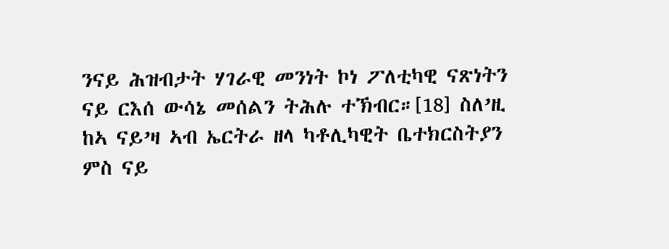ንናይ ሕዝብታት ሃገራዊ መንነት ኮነ ፖለቲካዊ ናጽነትን ናይ ርእሰ ውሳኔ መሰልን ትሕሉ ተኽብር።[18] ስለ’ዚ ከኣ ናይ’ዛ ኣብ ኤርትራ ዘላ ካቶሊካዊት ቤተክርስትያን ምስ ናይ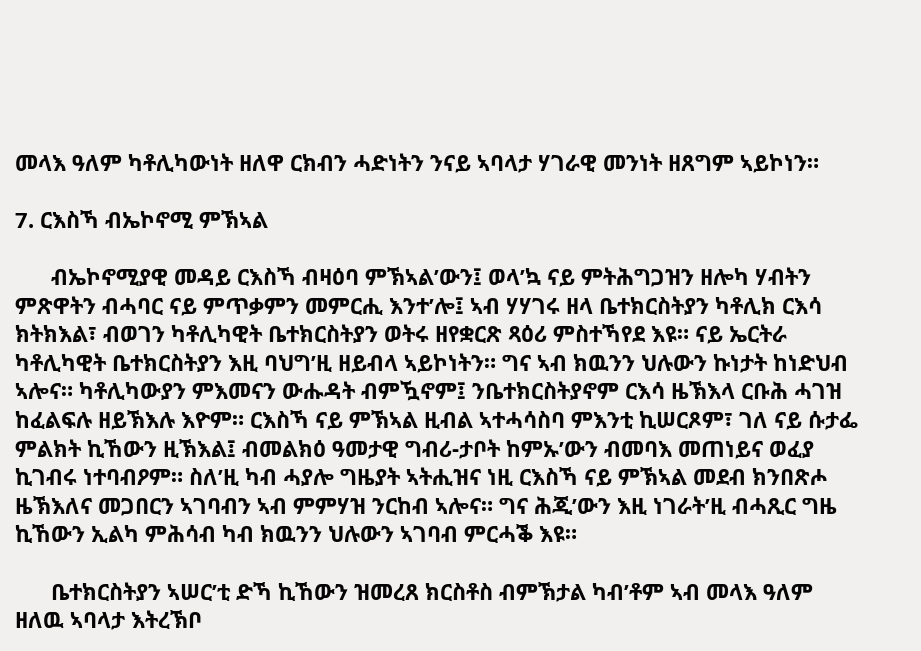መላእ ዓለም ካቶሊካውነት ዘለዋ ርክብን ሓድነትን ንናይ ኣባላታ ሃገራዊ መንነት ዘጸግም ኣይኮነን።

7. ርእስኻ ብኤኮኖሚ ምኽኣል

      ብኤኮኖሚያዊ መዳይ ርእስኻ ብዛዕባ ምኽኣል’ውን፤ ወላ’ኳ ናይ ምትሕግጋዝን ዘሎካ ሃብትን ምጽዋትን ብሓባር ናይ ምጥቃምን መምርሒ እንተ’ሎ፤ ኣብ ሃሃገሩ ዘላ ቤተክርስትያን ካቶሊክ ርእሳ ክትክእል፣ ብወገን ካቶሊካዊት ቤተክርስትያን ወትሩ ዘየቋርጽ ጻዕሪ ምስተኻየደ እዩ። ናይ ኤርትራ ካቶሊካዊት ቤተክርስትያን እዚ ባህግ’ዚ ዘይብላ ኣይኮነትን። ግና ኣብ ክዉንን ህሉውን ኩነታት ከነድህብ ኣሎና። ካቶሊካውያን ምእመናን ውሑዳት ብምዃኖም፤ ንቤተክርስትያኖም ርእሳ ዜኽእላ ርቡሕ ሓገዝ ከፈልፍሉ ዘይኽእሉ እዮም። ርእስኻ ናይ ምኽኣል ዚብል ኣተሓሳስባ ምእንቲ ኪሠርጾም፣ ገለ ናይ ሱታፌ ምልክት ኪኸውን ዚኽእል፤ ብመልክዕ ዓመታዊ ግብሪ-ታቦት ከምኡ’ውን ብመባእ መጠነይና ወፈያ ኪገብሩ ነተባብዖም። ስለ’ዚ ካብ ሓያሎ ግዜያት ኣትሒዝና ነዚ ርእስኻ ናይ ምኽኣል መደብ ክንበጽሖ ዜኽእለና መጋበርን ኣገባብን ኣብ ምምሃዝ ንርከብ ኣሎና። ግና ሕጂ’ውን እዚ ነገራት’ዚ ብሓጺር ግዜ ኪኸውን ኢልካ ምሕሳብ ካብ ክዉንን ህሉውን ኣገባብ ምርሓቕ እዩ።

      ቤተክርስትያን ኣሠር’ቲ ድኻ ኪኸውን ዝመረጸ ክርስቶስ ብምኽታል ካብ’ቶም ኣብ መላእ ዓለም ዘለዉ ኣባላታ እትረኽቦ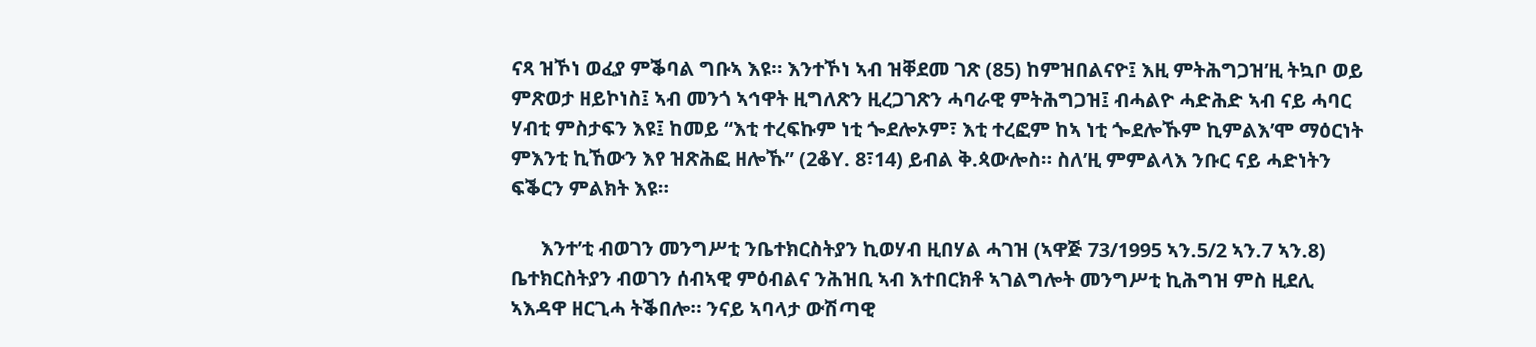ናጻ ዝኾነ ወፈያ ምቕባል ግቡኣ እዩ። እንተኾነ ኣብ ዝቐደመ ገጽ (85) ከምዝበልናዮ፤ እዚ ምትሕግጋዝ’ዚ ትኳቦ ወይ ምጽወታ ዘይኮነስ፤ ኣብ መንጎ ኣኅዋት ዚግለጽን ዚረጋገጽን ሓባራዊ ምትሕግጋዝ፤ ብሓልዮ ሓድሕድ ኣብ ናይ ሓባር ሃብቲ ምስታፍን እዩ፤ ከመይ “እቲ ተረፍኩም ነቲ ጐደሎኦም፣ እቲ ተረፎም ከኣ ነቲ ጐደሎኹም ኪምልእ’ሞ ማዕርነት ምእንቲ ኪኸውን እየ ዝጽሕፎ ዘሎኹ” (2ቆY. 8፣14) ይብል ቅ.ጳውሎስ። ስለ’ዚ ምምልላእ ንቡር ናይ ሓድነትን ፍቕርን ምልክት እዩ።

      እንተ’ቲ ብወገን መንግሥቲ ንቤተክርስትያን ኪወሃብ ዚበሃል ሓገዝ (ኣዋጅ 73/1995 ኣን.5/2 ኣን.7 ኣን.8)  ቤተክርስትያን ብወገን ሰብኣዊ ምዕብልና ንሕዝቢ ኣብ እተበርክቶ ኣገልግሎት መንግሥቲ ኪሕግዝ ምስ ዚደሊ ኣእዳዋ ዘርጊሓ ትቕበሎ። ንናይ ኣባላታ ውሽጣዊ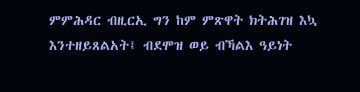ምምሕዳር ብዚርኢ ግን ከም ምጽዋት ክትሕገዝ እኳ እንተዘይጸልአት፤ ብደሞዝ ወይ ብኻልእ ዓይነት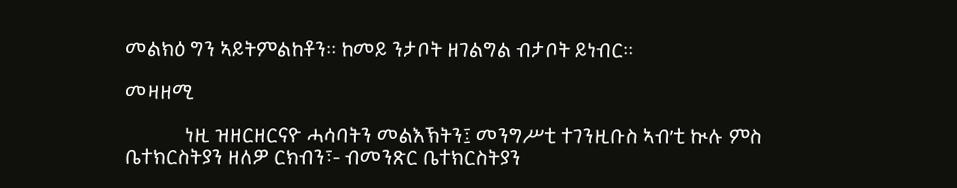መልክዕ ግን ኣይትምልከቶን። ከመይ ንታቦት ዘገልግል ብታቦት ይነብር።

መዛዘሚ

            ነዚ ዝዘርዘርናዮ ሓሳባትን መልእኽትን፤ መንግሥቲ ተገንዚቡስ ኣብ’ቲ ኲሉ ምስ ቤተክርስትያን ዘለዎ ርክብን፣- ብመንጽር ቤተክርስትያን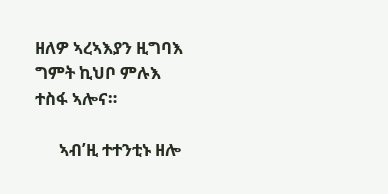ዘለዎ ኣረኣእያን ዚግባእ ግምት ኪህቦ ምሉእ ተስፋ ኣሎና።

      ኣብ’ዚ ተተንቲኑ ዘሎ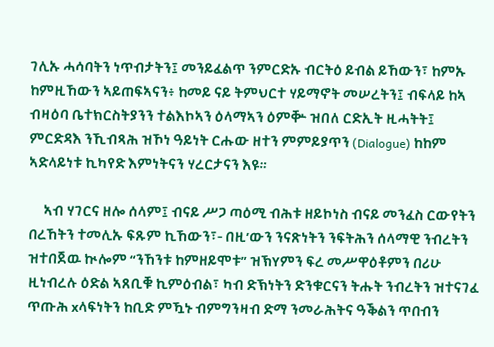ገሊኡ ሓሳባትን ነጥብታትን፤ መንይፈልጥ ንምርድኡ ብርትዕ ይብል ይኸውን፣ ከምኡ ከምዚኸውን ኣይጠፍኣናን፥ ከመይ ናይ ትምህርተ ሃይማኖት መሠረትን፤ ብፍላይ ከኣ ብዛዕባ ቤተክርስትያንን ተልእኮኣን ዕላማኣን ዕምቝ ዝበለ ርድኢት ዚሓትት፤ ምርድዳእ ንኺብጻሕ ዝኾነ ዓይነት ርሑው ዘተን ምምይያጥን (Dialogue) ከከም ኣድላይነቱ ኪካየድ እምነትናን ሃረርታናን እዩ።

     ኣብ ሃገርና ዘሎ ሰላም፤ ብናይ ሥጋ ጣዕሚ ብሕቱ ዘይኮነስ ብናይ መንፈስ ርውየትን በረኸትን ተመሊኡ ፍጹም ኪኸውን፣- በዚ’ውን ንናጽነትን ንፍትሕን ሰላማዊ ንብረትን ዝተበጀዉ ኲሎም “ንኸንቱ ከምዘይሞቱ” ዝኽYምን ፍረ መሥዋዕቶምን በሪሁ ዚነብረሉ ዕድል ኣጸቢቑ ኪምዕብል፣ ካብ ድኽነትን ድንቁርናን ትሑት ንብረትን ዝተናገፈ ጥጡሕ xላፍነትን ከቢድ ምዃኑ ብምግንዛብ ድማ ንመራሕትና ዓቕልን ጥበብን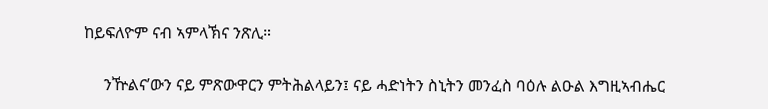ከይፍለዮም ናብ ኣምላኽና ንጽሊ።

     ንዅልና’ውን ናይ ምጽውዋርን ምትሕልላይን፤ ናይ ሓድነትን ስኒትን መንፈስ ባዕሉ ልዑል እግዚኣብሔር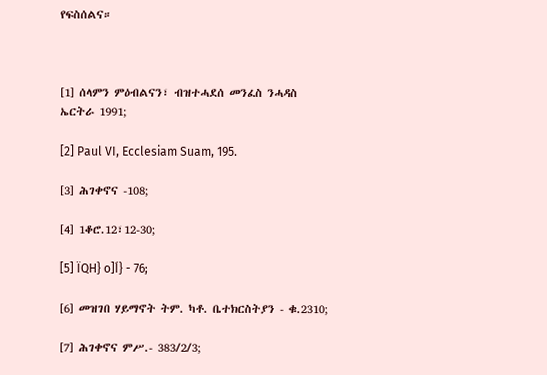የፍስሰልና።



[1] ሰላምን ምዕብልናን፣ ብዝተሓደሰ መንፈስ ንሓዳስ ኤርትራ 1991;

[2] Paul VI, Ecclesiam Suam, 195.

[3] ሕገቀኖና -108;

[4] 1ቆሮ.12፣12-30;

[5] ÏQH} o]Í} - 76;

[6] መዝገበ ሃይማኖት ትም. ካቶ. ቤተክርስትያን - ቁ.2310;

[7] ሕገቀኖና ምሥ.- 383/2/3;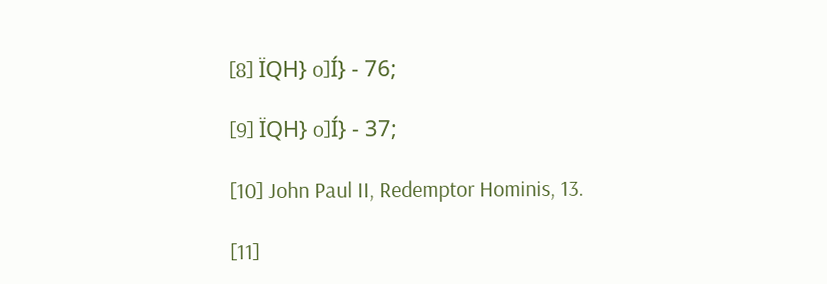[8] ÏQH} o]Í} - 76;

[9] ÏQH} o]Í} - 37;

[10] John Paul II, Redemptor Hominis, 13.

[11]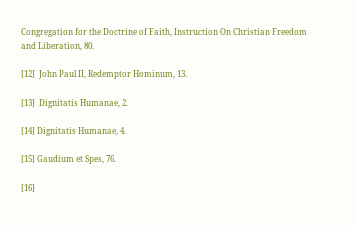Congregation for the Doctrine of Faith, Instruction On Christian Freedom and Liberation, 80.

[12]  John Paul II, Redemptor Hominum, 13.

[13]  Dignitatis Humanae, 2.

[14] Dignitatis Humanae, 4.

[15] Gaudium et Spes, 76.

[16]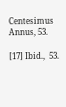Centesimus Annus, 53.

[17] Ibid.,  53.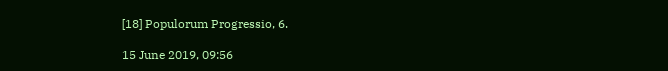[18] Populorum Progressio, 6.

15 June 2019, 09:56